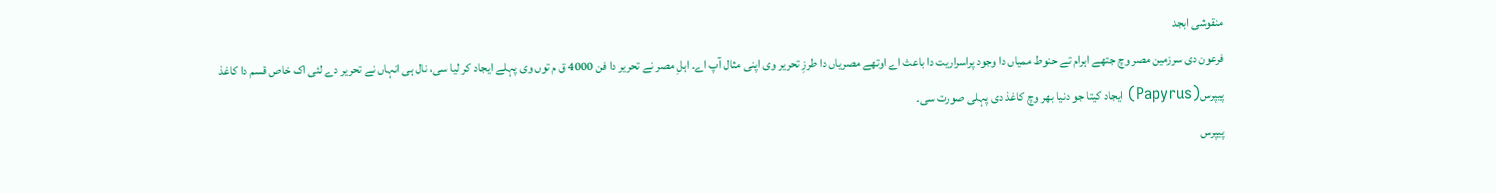منقوشی ابجد
فرعون دی سرزمین مصر وچ جتھے اہرام تے حنوط ممیاں دا وجود پراسراریت دا باعث اے اوتھے مصریاں دا طرزِ تحریر وی اپنی مثال آپ اے۔ اہلِ مصر نے تحریر دا فن 4000 ق م توں وی پہلے ایجاد کر ليا سی، نال ہی انہاں نے تحریر دے لئی اک خاص قسم دا کاغذ پیپرس(Papyrus) ایجاد کیتا جو دنیا بھر وچ کاغذ دی پہلی صورت سی۔
پیپرس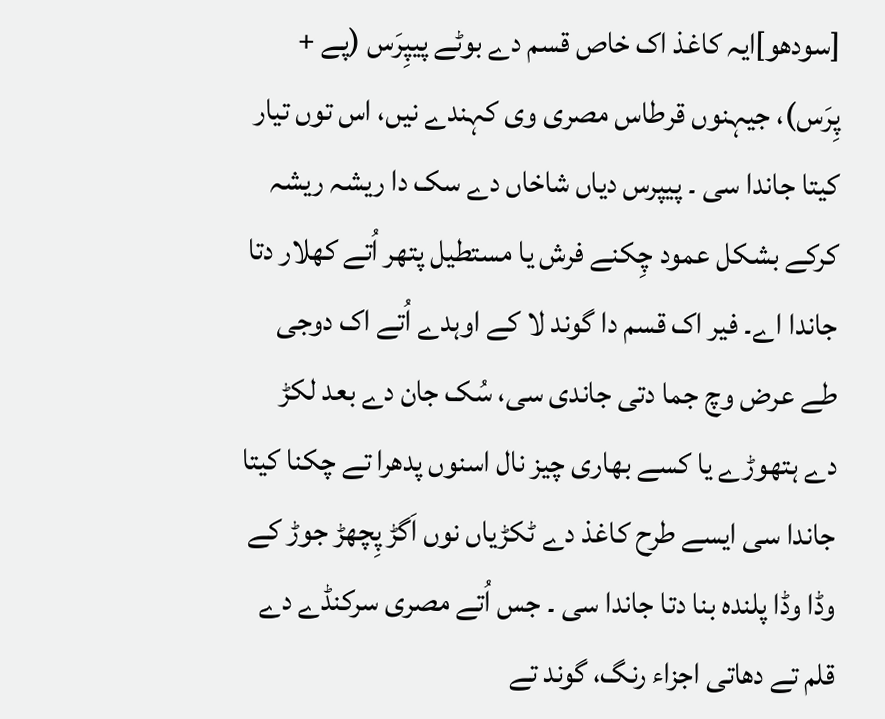[سودھو]ایہ کاغذ اک خاص قسم دے بوٹے پیپِرَس (پے + پِرَس)، جیہنوں قرطاس مصری وی کہندے نيں، اس توں تیار کیتا جاندا سی ۔ پیپرس دیاں شاخاں دے سک دا ریشہ ریشہ کرکے بشکل عمود چِکنے فرش یا مستطیل پتھر اُتے کھلار دتا جاندا اے۔ فیر اک قسم دا گوند لا کے اوہدے اُتے اک دوجی طے عرض وچ جما دتی جاندی سی، سُک جان دے بعد لکڑ دے ہتھوڑے یا کسے بھاری چیز نال اسنوں پدھرا تے چکنا کیتا جاندا سی ایسے طرح کاغذ دے ٹکڑیاں نوں اَگڑ پِچھڑ جوڑ کے وڈا وڈا پلندہ بنا دتا جاندا سی ۔ جس اُتے مصری سرکنڈے دے قلم تے دھاتی اجزاء رنگ، گوند تے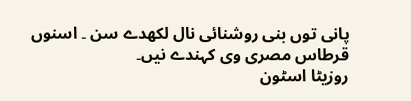پانی توں بنی روشنائی نال لکھدے سن ۔ اسنوں قرطاس مصری وی کہندے نيں۔
روزیٹا اسٹون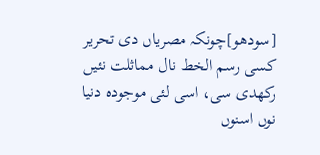[سودھو]چونکہ مصریاں دی تحریر کسی رسم الخط نال مماثلت نئيں رکھدی سی، اسی لئی موجودہ دنیا نوں اسنوں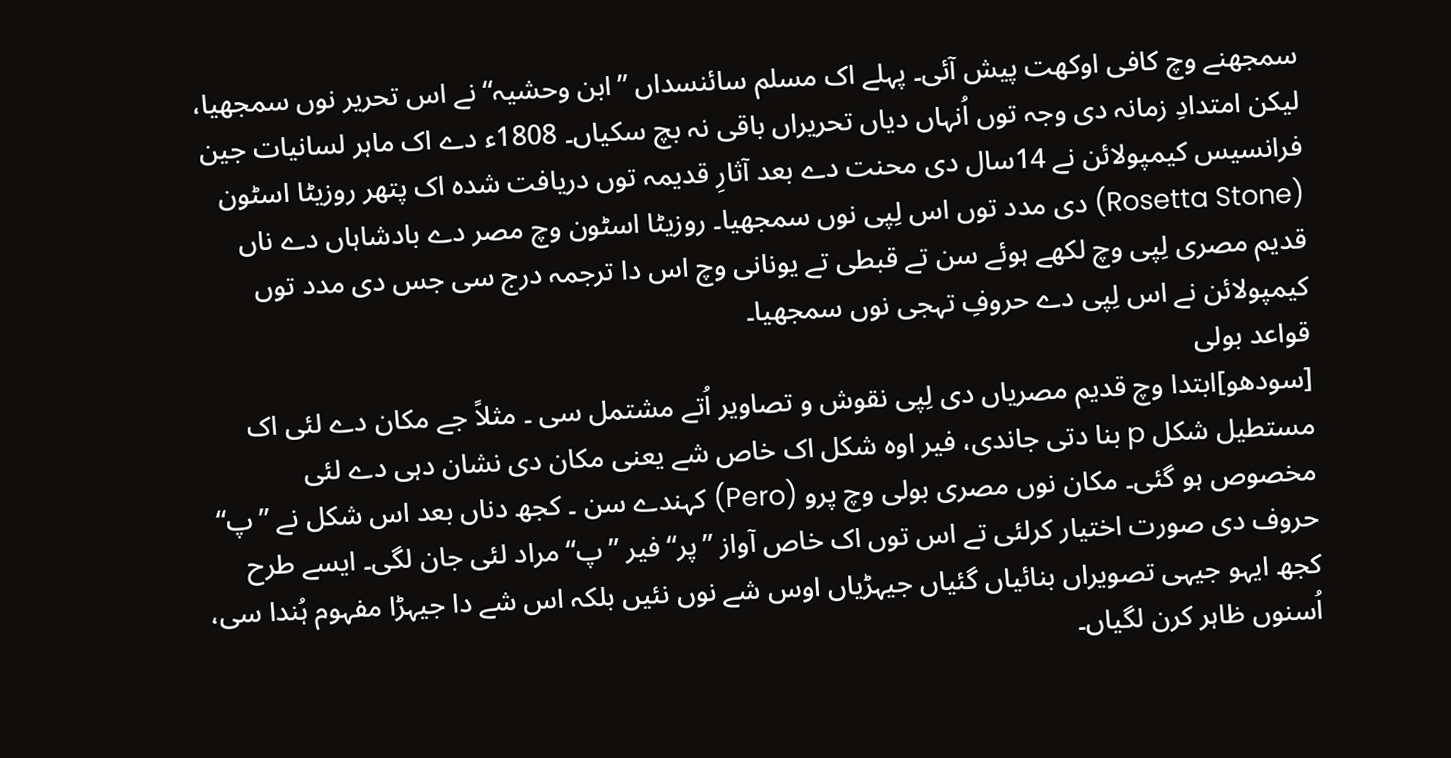سمجھنے وچ کافی اوکھت پیش آئی۔ پہلے اک مسلم سائنسداں ”ابن وحشیہ“ نے اس تحریر نوں سمجھیا، لیکن امتدادِ زمانہ دی وجہ توں اُنہاں دیاں تحریراں باقی نہ بچ سکیاں۔ 1808ء دے اک ماہر لسانیات جین فرانسیس کیمپولائن نے 14سال دی محنت دے بعد آثارِ قدیمہ توں دریافت شدہ اک پتھر روزیٹا اسٹون (Rosetta Stone) دی مدد توں اس لِپی نوں سمجھیا۔ روزیٹا اسٹون وچ مصر دے بادشاہاں دے ناں قدیم مصری لِپی وچ لکھے ہوئے سن تے قبطی تے یونانی وچ اس دا ترجمہ درج سی جس دی مدد توں کیمپولائن نے اس لِپی دے حروفِ تہجی نوں سمجھیا۔
قواعد بولی
[سودھو]ابتدا وچ قدیم مصریاں دی لِپی نقوش و تصاویر اُتے مشتمل سی ۔ مثلاً جے مکان دے لئی اک مستطیل شکل p بنا دتی جاندی، فیر اوہ شکل اک خاص شے یعنی مکان دی نشان دہی دے لئی مخصوص ہو گئی۔ مکان نوں مصری بولی وچ پرو (Pero) کہندے سن ۔ کجھ دناں بعد اس شکل نے ”پ“ حروف دی صورت اختیار کرلئی تے اس توں اک خاص آواز ”پر“ فیر ”پ“ مراد لئی جان لگی۔ ایسے طرح کجھ ایہو جیہی تصویراں بنائیاں گئياں جیہڑیاں اوس شے نوں نئيں بلکہ اس شے دا جیہڑا مفہوم ہُندا سی، اُسنوں ظاہر کرن لگیاں۔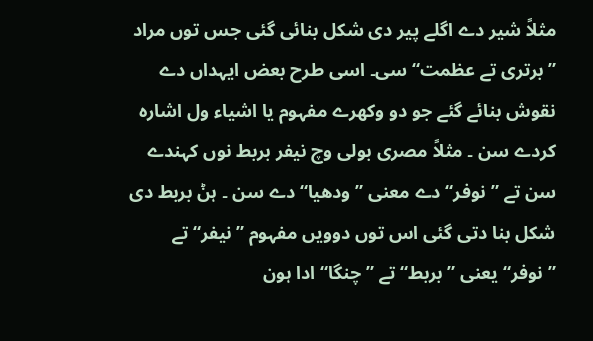مثلاً شیر دے اگلے پیر دی شکل بنائی گئی جس توں مراد ”برتری تے عظمت“ سی۔ اسی طرح بعض ایہداں دے نقوش بنائے گئے جو دو وکھرے مفہوم یا اشیاء ول اشارہ کردے سن ۔ مثلاً مصری بولی وچ نیفر بربط نوں کہندے سن تے ”نوفر“ دے معنی ”ودھیا“ دے سن ۔ ہݨ بربط دی شکل بنا دتی گئی اس توں دوویں مفہوم ”نیفر“ تے ”نوفر“ یعنی ”بربط“ تے ”چنگا“ ادا ہون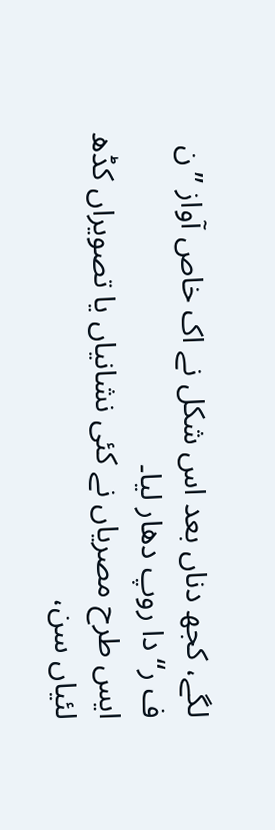لگے، کجھ دناں بعد اس شکل نے اک خاص آواز ”ن ف ر“ دا روپ دھار لیا۔
ایس طرح مصریاں نے کئی نشانیاں یا تصویراں کڈھ لئیاں سن،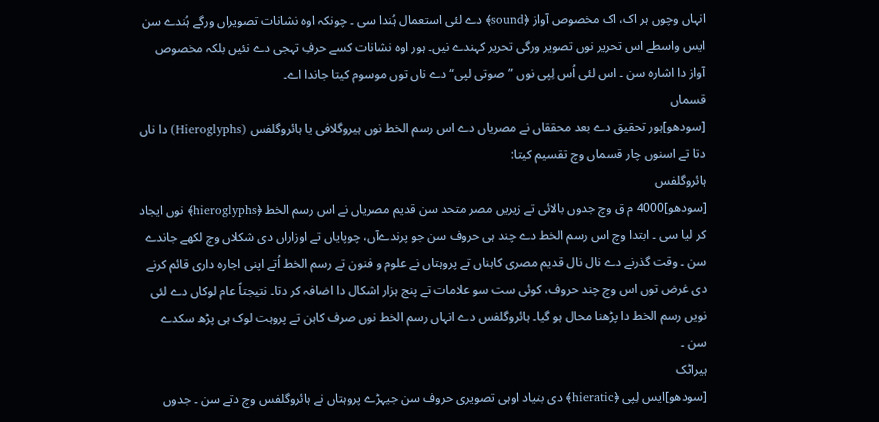انہاں وچوں ہر اک، اک مخصوص آواز ﴿sound﴾ دے لئی استعمال ہُندا سی ۔ چونکہ اوہ نشانات تصویراں ورگے ہُندے سن ایس واسطے اس تحریر نوں تصویر ورگی تحریر کہندے نيں۔ ہور اوہ نشانات کسے حرفِ تہجی دے نئيں بلکہ مخصوص آواز دا اشارہ سن ۔ اس لئی اُس لِپی نوں ”صوتی لپی“ دے ناں توں موسوم کیتا جاندا اے۔
قسماں
[سودھو]ہور تحقیق دے بعد محققاں نے مصریاں دے اس رسم الخط نوں ہیروگلافی یا ہائروگلفس (Hieroglyphs) دا ناں دتا تے اسنوں چار قسماں وچ تقسیم کیتا:
ہائروگلفس
[سودھو]4000 م ق وچ جدوں بالائی تے زیریں مصر متحد سن قدیم مصریاں نے اس رسم الخط ﴿hieroglyphs﴾ نوں ایجاد کر ليا سی ۔ ابتدا وچ اس رسم الخط دے چند ہی حروف سن جو پرندےآں، چوپایاں تے اوزاراں دی شکلاں وچ لکھے جاندے سن ۔ وقت گذرنے دے نال نال قدیم مصری کاہناں تے پروہتاں نے علوم و فنون تے رسم الخط اُتے اپنی اجارہ داری قائم کرنے دی غرض توں اس وچ چند حروف، کوئی ست سو علامات تے پنج ہزار اشکال دا اضافہ کر دتا۔ نتیجتاً عام لوکاں دے لئی نويں رسم الخط دا پڑھنا محال ہو گیا۔ ہائروگلفس دے انہاں رسم الخط نوں صرف کاہن تے پروہت لوک ہی پڑھ سکدے سن ۔
ہیراٹک
[سودھو]ایس لِپی ﴿hieratic﴾ دی بنیاد اوہی تصویری حروف سن جیہڑے پروہتاں نے ہائروگلفس وچ دتے سن ۔ جدوں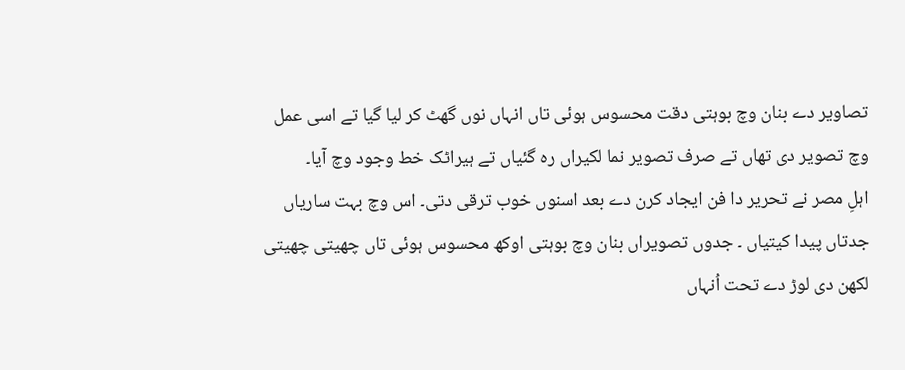تصاویر دے بنان وچ بوہتی دقت محسوس ہوئی تاں انہاں نوں گھٹ کر ليا گیا تے اسی عمل وچ تصویر دی تھاں تے صرف تصویر نما لکیراں رہ گئياں تے ہیراٹک خط وجود وچ آیا۔
اہلِ مصر نے تحریر دا فن ایجاد کرن دے بعد اسنوں خوب ترقی دتی۔ اس وچ بہت ساریاں جدتاں پیدا کيتیاں ۔ جدوں تصویراں بنان وچ بوہتی اوکھ محسوس ہوئی تاں چھیتی چھیتی لکھن دی لوڑ دے تحت اُنہاں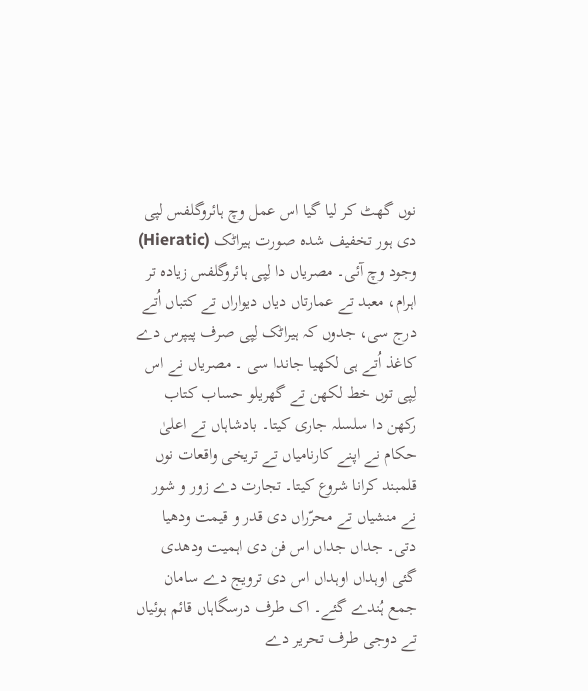نوں گھٹ کر ليا گیا اس عمل وچ ہائروگلفس لپی دی ہور تخفیف شدہ صورت ہیراٹک (Hieratic) وجود وچ آئی۔ مصریاں دا لِپی ہائروگلفس زیادہ تر اہرام، معبد تے عمارتاں دیاں دیواراں تے کتباں اُتے درج سی، جدوں کہ ہیراٹک لِپی صرف پیپرس دے کاغذ اُتے ہی لکھیا جاندا سی ۔ مصریاں نے اس لِپی توں خط لکھن تے گھریلو حساب کتاب رکھن دا سلسلہ جاری کیتا۔ بادشاہاں تے اعلیٰ حکام نے اپنے کارنامیاں تے تریخی واقعات نوں قلمبند کرانا شروع کیتا۔ تجارت دے زور و شور نے منشیاں تے محرّراں دی قدر و قیمت ودھیا دتی۔ جداں جداں اس فن دی اہمیت ودھدی گئی اوہداں اوہداں اس دی ترویج دے سامان جمع ہُندے گئے۔ اک طرف درسگاہاں قائم ہوئیاں تے دوجی طرف تحریر دے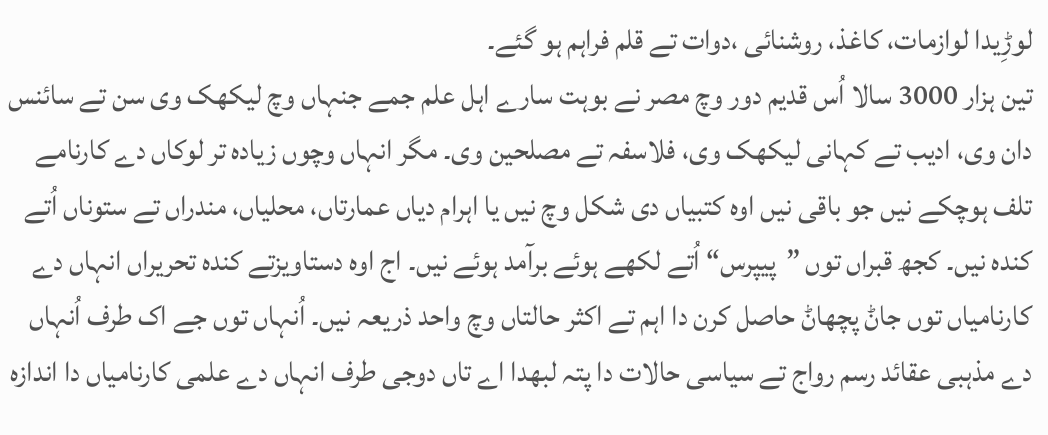لوڑِیدا لوازمات، کاغذ، روشنائی ،دوات تے قلم فراہم ہو گئے۔
تین ہزار 3000 سالا اُس قدیم دور وچ مصر نے بوہت سارے اہل علم جمے جنہاں وچ لیکھک وی سن تے سائنس دان وی، ادیب تے کہانی لیکھک وی، فلاسفہ تے مصلحین وی۔ مگر انہاں وچوں زیادہ تر لوکاں دے کارنامے تلف ہوچکے نيں جو باقی نيں اوہ کتبیاں دی شکل وچ نيں یا اہرام دیاں عمارتاں، محلیاں، مندراں تے ستوناں اُتے کندہ نيں۔ کجھ قبراں توں ”پیپرس“ اُتے لکھے ہوئے برآمد ہوئے نيں۔ اج اوہ دستاویزتے کندہ تحریراں انہاں دے کارنامیاں توں جاݨ پچھاݨ حاصل کرن دا اہم تے اکثر حالتاں وچ واحد ذریعہ نيں۔ اُنہاں توں جے اک طرف اُنہاں دے مذہبی عقائد رسم رواج تے سیاسی حالات دا پتہ لبھدا اے تاں دوجی طرف انہاں دے علمی کارنامیاں دا اندازہ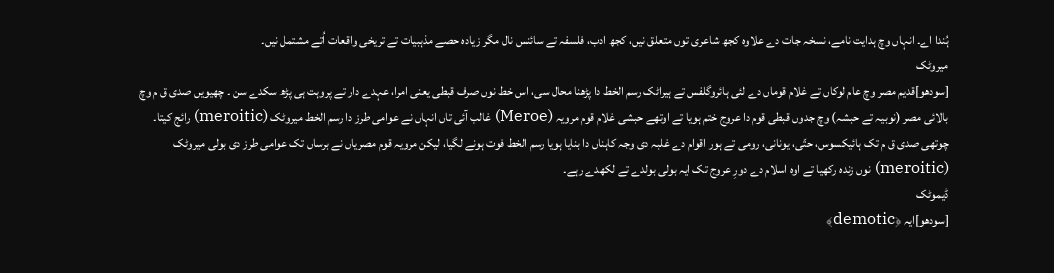ہُندا اے۔ انہاں وچ ہدایت نامے، نسخہ جات دے علاوہ کجھ شاعری توں متعلق نيں، کجھ ادب، فلسفہ تے سائنس نال مگر زیادہ حصے مذہبیات تے تریخی واقعات اُتے مشتمل نيں۔
میروٹک
[سودھو]قدیم مصر وچ عام لوکاں تے غلام قوماں دے لئی ہائروگلفس تے ہیراٹک رسم الخط دا پڑھنا محال سی، اس خط نوں صرف قبطی یعنی امرا، عہدے دار تے پروہت ہی پڑھ سکدے سن ۔ چھیويں صدی ق م وچ بالائی مصر (نوبیہ تے حبشہ) وچ جدوں قبطی قوم دا عروج ختم ہويا تے اوتھے حبشی غلام قوم مرویہ (Meroe) غالب آئی تاں انہاں نے عوامی طرز دا رسم الخط میروٹک (meroitic) رائج کیتا۔
چوتھی صدی ق م تک ہائیکسوس، حتّی، یونانی، رومی تے ہور اقوام دے غلبہ دی وجہ کاہناں دا بنایا ہويا رسم الخط فوت ہونے لگیا، لیکن مرویہ قوم مصریاں نے برساں تک عوامی طرز دی بولی میروٹک (meroitic) نوں زندہ رکھیا تے اوہ اسلام دے دورِ عروج تک ایہ بولی بولدے تے لکھدے رہے۔
ڈیموٹک
[سودھو]ایہ ﴿demotic﴾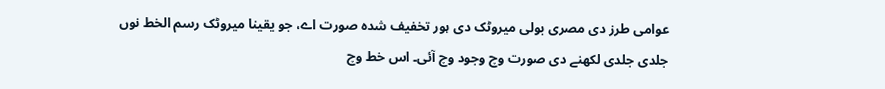عوامی طرز دی مصری بولی میروٹک دی ہور تخفیف شدہ صورت اے، جو یقینا میروٹک رسم الخط نوں جلدی جلدی لکھنے دی صورت وچ وجود وچ آئی۔ اس خط وچ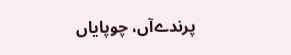پرندےآں، چوپایاں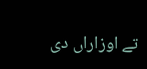تے اوزاراں دی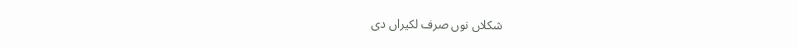شکلاں نوں صرف لکیراں دی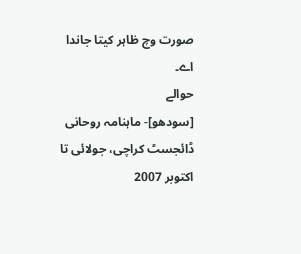صورت وچ ظاہر کیتا جاندا اے۔
حوالے
[سودھو]- ماہنامہ روحانی ڈائجسٹ کراچی، جولائی تا اکتوبر 2007